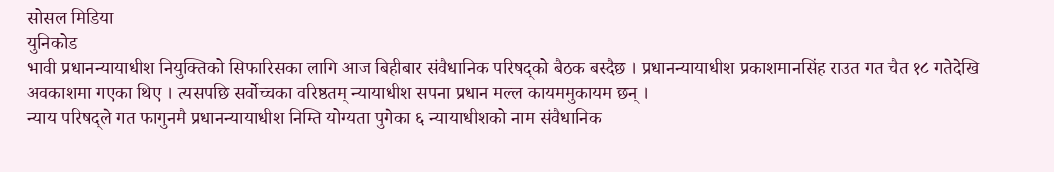सोसल मिडिया
युनिकोड
भावी प्रधानन्यायाधीश नियुक्तिको सिफारिसका लागि आज बिहीबार संवैधानिक परिषद्को बैठक बस्दैछ । प्रधानन्यायाधीश प्रकाशमानसिंह राउत गत चैत १८ गतेदेखि अवकाशमा गएका थिए । त्यसपछि सर्वोच्चका वरिष्ठतम् न्यायाधीश सपना प्रधान मल्ल कायममुकायम छन् ।
न्याय परिषद्ले गत फागुनमै प्रधानन्यायाधीश निम्ति योग्यता पुगेका ६ न्यायाधीशको नाम संवैधानिक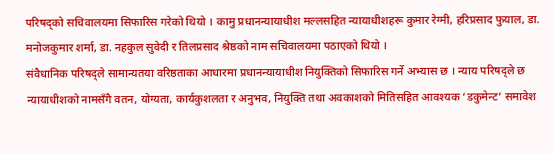परिषद्को सचिवालयमा सिफारिस गरेको थियो । कामु प्रधानन्यायाधीश मल्लसहित न्यायाधीशहरू कुमार रेग्मी, हरिप्रसाद फुयाल, डा. मनोजकुमार शर्मा, डा. नहकुल सुवेदी र तिलप्रसाद श्रेष्ठको नाम सचिवालयमा पठाएको थियो ।
संवैधानिक परिषद्ले सामान्यतया वरिष्ठताका आधारमा प्रधानन्यायाधीश नियुक्तिको सिफारिस गर्ने अभ्यास छ । न्याय परिषद्ले छ न्यायाधीशको नामसँगै वतन, योग्यता, कार्यकुशलता र अनुभव, नियुक्ति तथा अवकाशको मितिसहित आवश्यक ‘डकुमेन्ट’ समावेश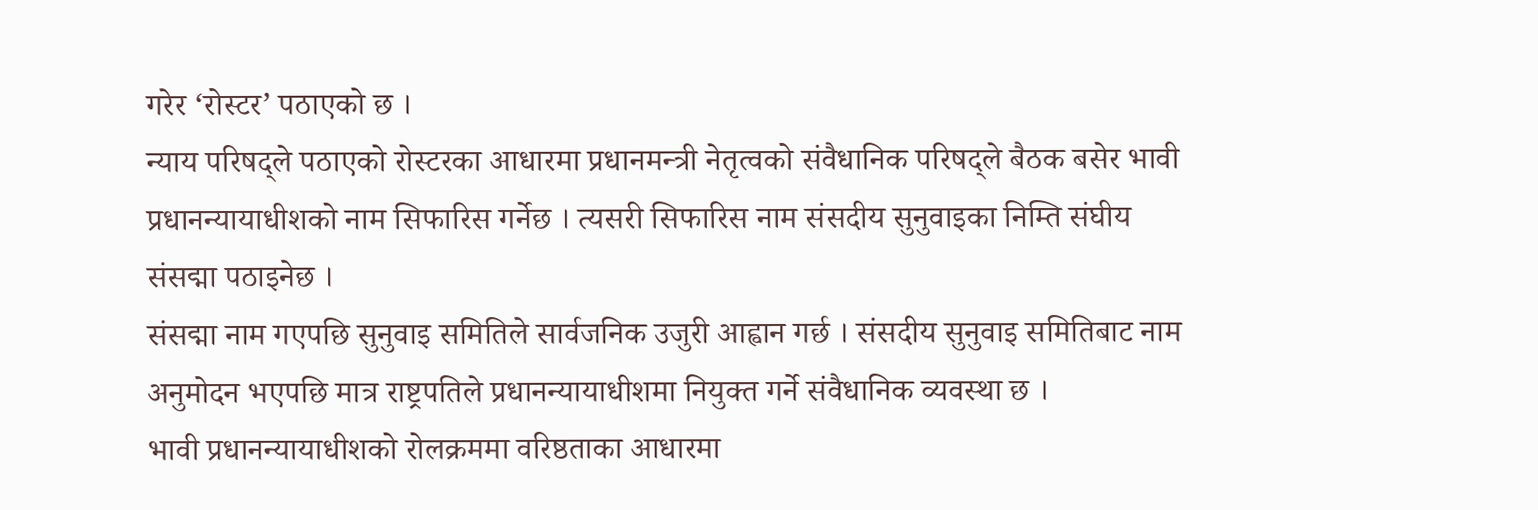गरेर ‘रोस्टर’ पठाएको छ ।
न्याय परिषद्ले पठाएको रोस्टरका आधारमा प्रधानमन्त्री नेतृत्वको संवैधानिक परिषद्ले बैठक बसेर भावी प्रधानन्यायाधीशको नाम सिफारिस गर्नेछ । त्यसरी सिफारिस नाम संसदीय सुनुवाइका निम्ति संघीय संसद्मा पठाइनेछ ।
संसद्मा नाम गएपछि सुनुवाइ समितिले सार्वजनिक उजुरी आह्वान गर्छ । संसदीय सुनुवाइ समितिबाट नाम अनुमोदन भएपछि मात्र राष्ट्रपतिले प्रधानन्यायाधीशमा नियुक्त गर्ने संवैधानिक व्यवस्था छ ।
भावी प्रधानन्यायाधीशको रोलक्रममा वरिष्ठताका आधारमा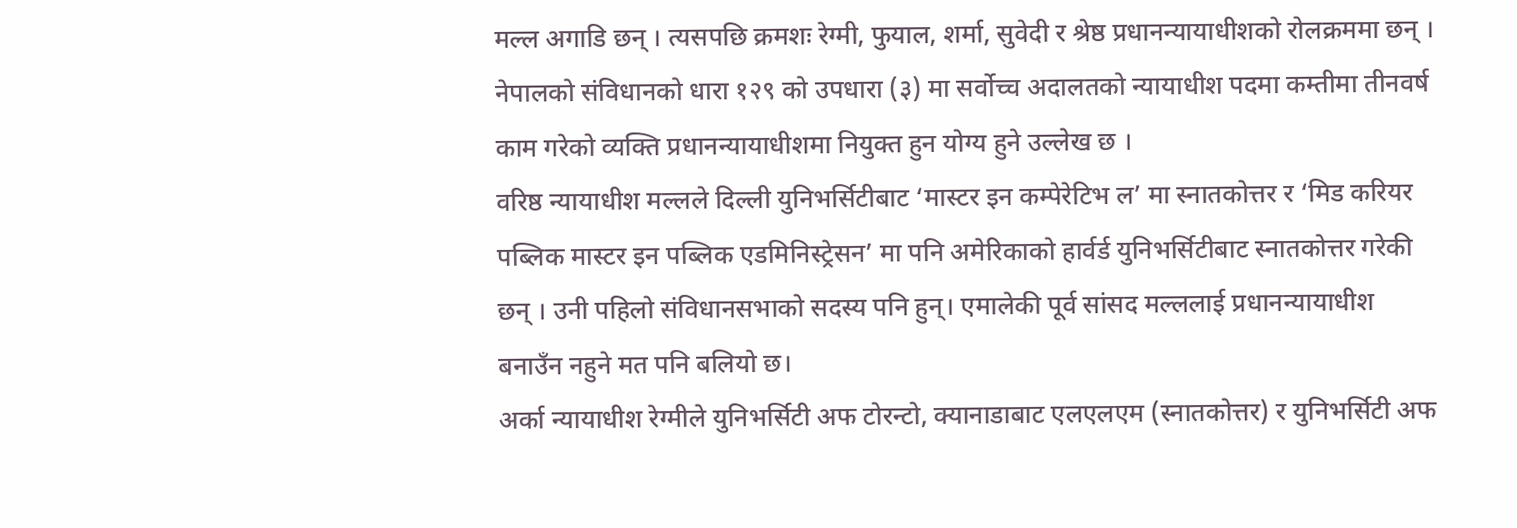मल्ल अगाडि छन् । त्यसपछि क्रमशः रेग्मी, फुयाल, शर्मा, सुवेदी र श्रेष्ठ प्रधानन्यायाधीशको रोलक्रममा छन् ।
नेपालको संविधानको धारा १२९ को उपधारा (३) मा सर्वोच्च अदालतको न्यायाधीश पदमा कम्तीमा तीनवर्ष काम गरेको व्यक्ति प्रधानन्यायाधीशमा नियुक्त हुन योग्य हुने उल्लेख छ ।
वरिष्ठ न्यायाधीश मल्लले दिल्ली युनिभर्सिटीबाट ‘मास्टर इन कम्पेरेटिभ ल’ मा स्नातकोत्तर र ‘मिड करियर पब्लिक मास्टर इन पब्लिक एडमिनिस्ट्रेसन’ मा पनि अमेरिकाको हार्वर्ड युनिभर्सिटीबाट स्नातकोत्तर गरेकी छन् । उनी पहिलो संविधानसभाको सदस्य पनि हुन्। एमालेकी पूर्व सांसद मल्ललाई प्रधानन्यायाधीश बनाउँन नहुने मत पनि बलियो छ।
अर्का न्यायाधीश रेग्मीले युनिभर्सिटी अफ टोरन्टो, क्यानाडाबाट एलएलएम (स्नातकोत्तर) र युनिभर्सिटी अफ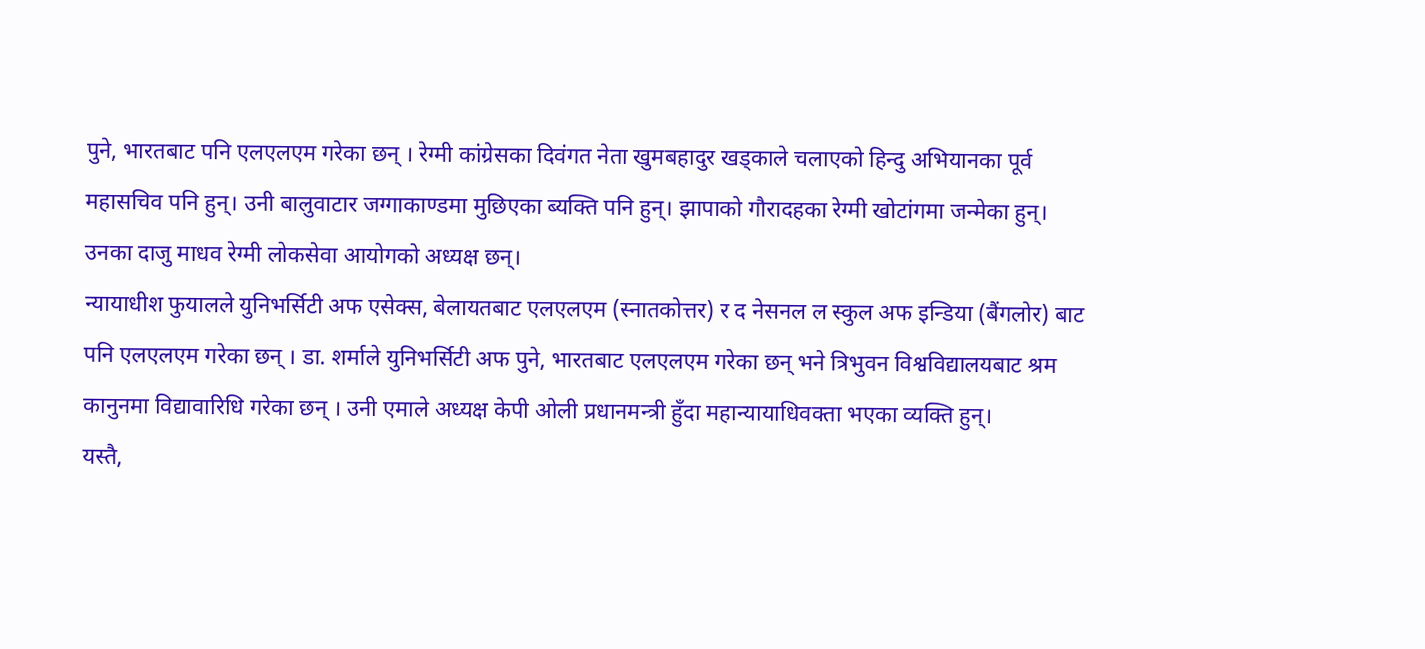पुने, भारतबाट पनि एलएलएम गरेका छन् । रेग्मी कांग्रेसका दिवंगत नेता खुमबहादुर खड्काले चलाएको हिन्दु अभियानका पूर्व महासचिव पनि हुन्। उनी बालुवाटार जग्गाकाण्डमा मुछिएका ब्यक्ति पनि हुन्। झापाको गौरादहका रेग्मी खोटांगमा जन्मेका हुन्। उनका दाजु माधव रेग्मी लोकसेवा आयोगको अध्यक्ष छन्।
न्यायाधीश फुयालले युनिभर्सिटी अफ एसेक्स, बेलायतबाट एलएलएम (स्नातकोत्तर) र द नेसनल ल स्कुल अफ इन्डिया (बैंगलोर) बाट पनि एलएलएम गरेका छन् । डा. शर्माले युनिभर्सिटी अफ पुने, भारतबाट एलएलएम गरेका छन् भने त्रिभुवन विश्वविद्यालयबाट श्रम कानुनमा विद्यावारिधि गरेका छन् । उनी एमाले अध्यक्ष केपी ओली प्रधानमन्त्री हुँदा महान्यायाधिवक्ता भएका व्यक्ति हुन्।
यस्तै,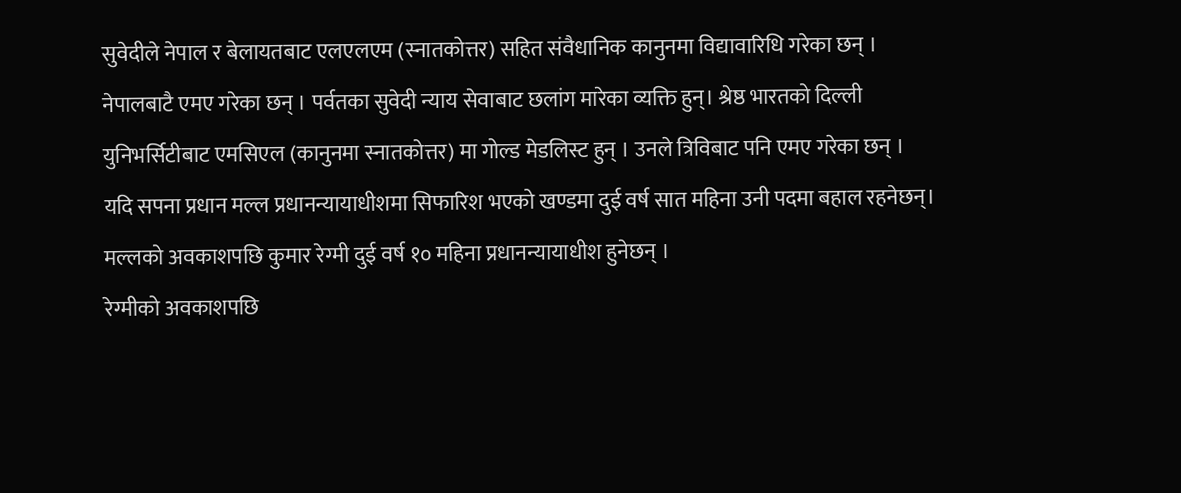सुवेदीले नेपाल र बेलायतबाट एलएलएम (स्नातकोत्तर) सहित संवैधानिक कानुनमा विद्यावारिधि गरेका छन् । नेपालबाटै एमए गरेका छन् । पर्वतका सुवेदी न्याय सेवाबाट छलांग मारेका व्यक्ति हुन्। श्रेष्ठ भारतको दिल्ली युनिभर्सिटीबाट एमसिएल (कानुनमा स्नातकोत्तर) मा गोल्ड मेडलिस्ट हुन् । उनले त्रिविबाट पनि एमए गरेका छन् ।
यदि सपना प्रधान मल्ल प्रधानन्यायाधीशमा सिफारिश भएको खण्डमा दुई वर्ष सात महिना उनी पदमा बहाल रहनेछन्। मल्लको अवकाशपछि कुमार रेग्मी दुई वर्ष १० महिना प्रधानन्यायाधीश हुनेछन् ।
रेग्मीको अवकाशपछि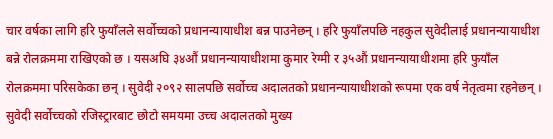चार वर्षका लागि हरि फुयाँलले सर्वोच्चको प्रधानन्यायाधीश बन्न पाउनेछन् । हरि फुयाँलपछि नहकुल सुवेदीलाई प्रधानन्यायाधीश बन्ने रोलक्रममा राखिएको छ । यसअघि ३४औं प्रधानन्यायाधीशमा कुमार रेग्मी र ३५औं प्रधानन्यायाधीशमा हरि फुयाँल रोलक्रममा परिसकेका छन् । सुवेदी २०९२ सालपछि सर्वोच्च अदालतको प्रधानन्यायाधीशको रूपमा एक वर्ष नेतृत्वमा रहनेछन् । सुवेदी सर्वोच्चको रजिस्ट्रारबाट छोटो समयमा उच्च अदालतको मुख्य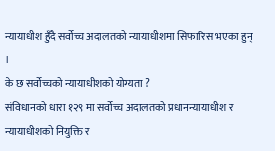न्यायाधीश हुँदै सर्वोच्च अदालतको न्यायाधीशमा सिफारिस भएका हुन् ।
के छ सर्वोच्चको न्यायाधीशको योग्यता ?
संविधानको धारा १२९ मा सर्वोच्च अदालतको प्रधानन्यायाधीश र न्यायाधीशको नियुक्ति र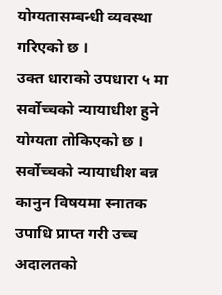योग्यतासम्बन्धी व्यवस्था गरिएको छ ।
उक्त धाराको उपधारा ५ मा सर्वोच्चको न्यायाधीश हुने योग्यता तोकिएको छ । सर्वोच्चको न्यायाधीश बन्न कानुन विषयमा स्नातक उपाधि प्राप्त गरी उच्च अदालतको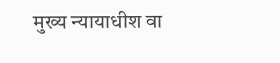मुख्य न्यायाधीश वा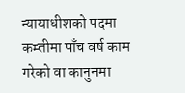न्यायाधीशको पदमा कम्तीमा पाँच वर्ष काम गरेको वा कानुनमा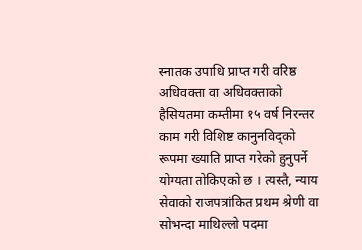स्नातक उपाधि प्राप्त गरी वरिष्ठ अधिवक्ता वा अधिवक्ताको हैसियतमा कम्तीमा १५ वर्ष निरन्तर काम गरी विशिष्ट कानुनविद्को रूपमा ख्याति प्राप्त गरेको हुनुपर्ने योग्यता तोकिएको छ । त्यस्तै, न्याय सेवाको राजपत्रांकित प्रथम श्रेणी वा सोभन्दा माथिल्लो पदमा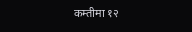कम्तीमा १२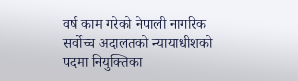वर्ष काम गरेको नेपाली नागरिक सर्वोच्च अदालतको न्यायाधीशको पदमा नियुक्तिका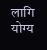लागि योग्य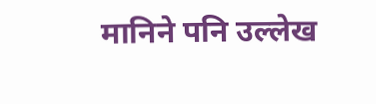मानिने पनि उल्लेख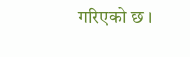गरिएको छ ।